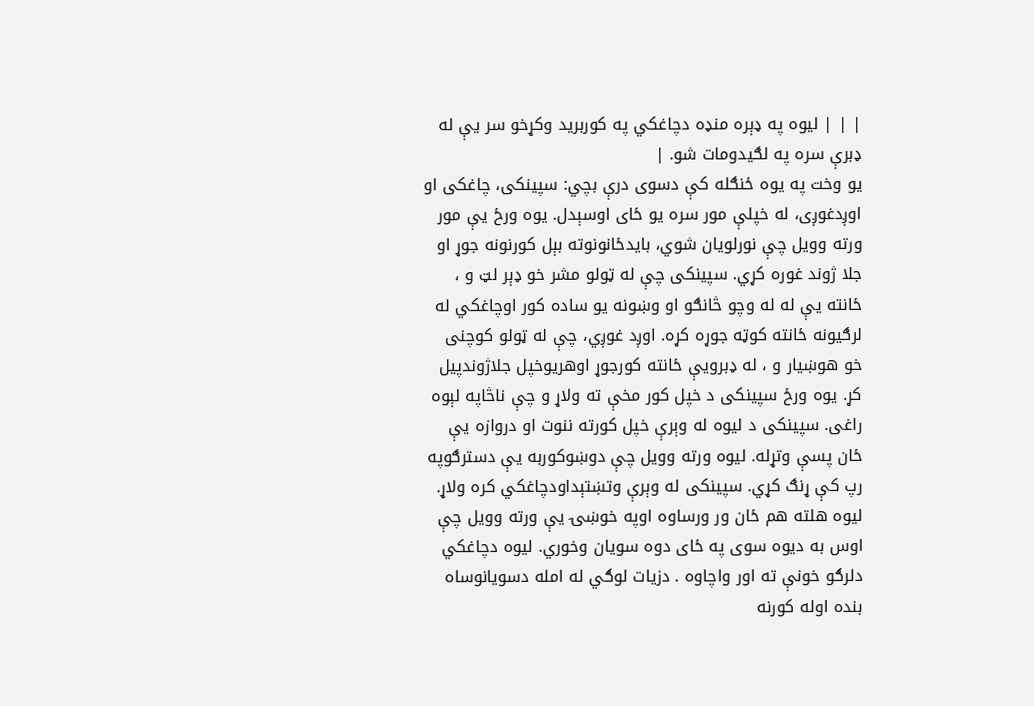| | | ليوه په ډېره منډه دچاغکي په کوربريد وکړخو سر يې له ډبرې سره په لګيدومات شو. |
يو وخت په يوه ځنګله کې دسوی درې بچي: سپينکی، چاغکی او اوږدغوږی، له خپلې مور سره يو ځای اوسېدل. يوه ورځ يې مور ورته وويل چې نورلويان شوي، بايدځانونوته بېل کورنونه جوړ او جلا ژوند غوره کړي. سپينکی چې له ټولو مشر خو ډېر لټ و ، ځانته يې له له وچو څانګو او وښونه يو ساده کور اوچاغکي له لرګيونه ځانته کوټه جوړه کړه. اوږد غوږي، چې له ټولو کوچنی خو هوښيار و ، له ډبرويې ځانته کورجوړ اوهريوخپل جلاژوندپيل کړ. يوه ورځ سپينکی د خپل کور مخې ته ولاړ و چې ناڅاپه لېوه راغی. سپينکی د ليوه له وېرې خپل کورته ننوت او دروازه يې ځان پسې وتړله. ليوه ورته وويل چې دوښوکوربه يې دسترګوپه رپ کې ړنګ کړي. سپينکی له وېرې وتښتېداودچاغکي کره ولاړ. ليوه هلته هم ځان ور ورساوه اوپه خوښۍ يې ورته وويل چې اوس به ديوه سوی په ځای دوه سويان وخوري. ليوه دچاغکي دلرګو خونې ته اور واچاوه . دزيات لوګي له امله دسويانوساه بنده اوله کورنه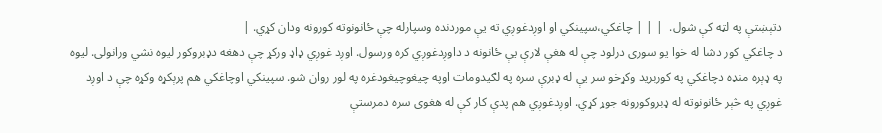دتېښتې په لټه کې شول.  | | | چاغکي،سپينکي او اوږدغوږي ته يې موردنده وسپارله چې ځانونوته کورونه ودان کړي. |
د چاغکي کور دشا له خوا يو سوری درلود چې له هغې لارې يې ځانونه د داوږدغوږي کره ورسول. اوږد غوږي ډاډ ورکړ چې دهغه دډبروکور ليوه نشي ورانولی. ليوه په ډېره منډه دچاغکي په کوربريد وکړخو سر يې له ډبرې سره په لګيدومات اوپه چيغوچيغودغره په لور روان شو. سپينکي اوچاغکي هم پرېکړه وکړه چې د اوږد غوږي په څېر ځانونوته له ډبروکورونه جوړ کړي. اوږدغوږي هم پدې کار کې له هغوی سره دمرستې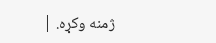ژمنه وکړه. |